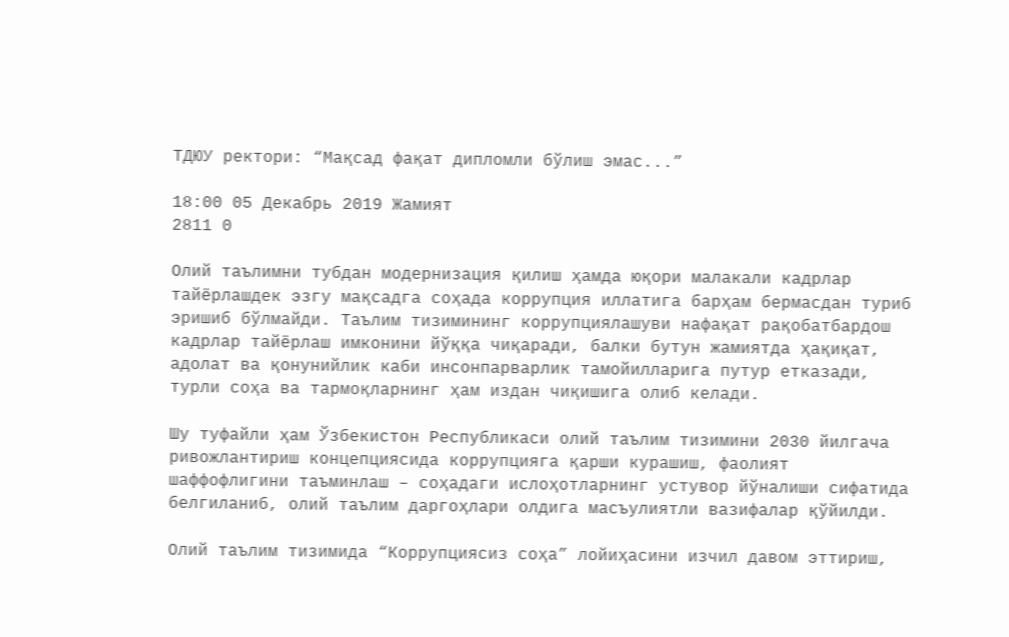ТДЮУ ректори: “Мақсад фақат дипломли бўлиш эмас...”

18:00 05 Декабрь 2019 Жамият
2811 0

Олий таълимни тубдан модернизация қилиш ҳамда юқори малакали кадрлар тайёрлашдек эзгу мақсадга соҳада коррупция иллатига барҳам бермасдан туриб эришиб бўлмайди. Таълим тизимининг коррупциялашуви нафақат рақобатбардош кадрлар тайёрлаш имконини йўққа чиқаради, балки бутун жамиятда ҳақиқат, адолат ва қонунийлик каби инсонпарварлик тамойилларига путур етказади, турли соҳа ва тармоқларнинг ҳам издан чиқишига олиб келади.

Шу туфайли ҳам Ўзбекистон Республикаси олий таълим тизимини 2030 йилгача ривожлантириш концепциясида коррупцияга қарши курашиш, фаолият шаффофлигини таъминлаш – соҳадаги ислоҳотларнинг устувор йўналиши сифатида белгиланиб, олий таълим даргоҳлари олдига масъулиятли вазифалар қўйилди.

Олий таълим тизимида “Коррупциясиз соҳа” лойиҳасини изчил давом эттириш,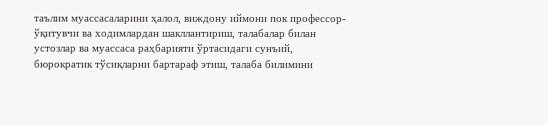таълим муассасаларини ҳалол, виждону иймони пок профессор-ўқитувчи ва ходимлардан шакллантириш, талабалар билан устозлар ва муассаса раҳбарияти ўртасидаги сунъий, бюрократик тўсиқларни бартараф этиш, талаба билимини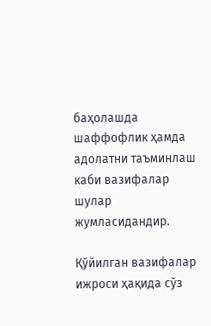баҳолашда шаффофлик ҳамда адолатни таъминлаш каби вазифалар шулар жумласидандир.

Қўйилган вазифалар ижроси ҳақида сўз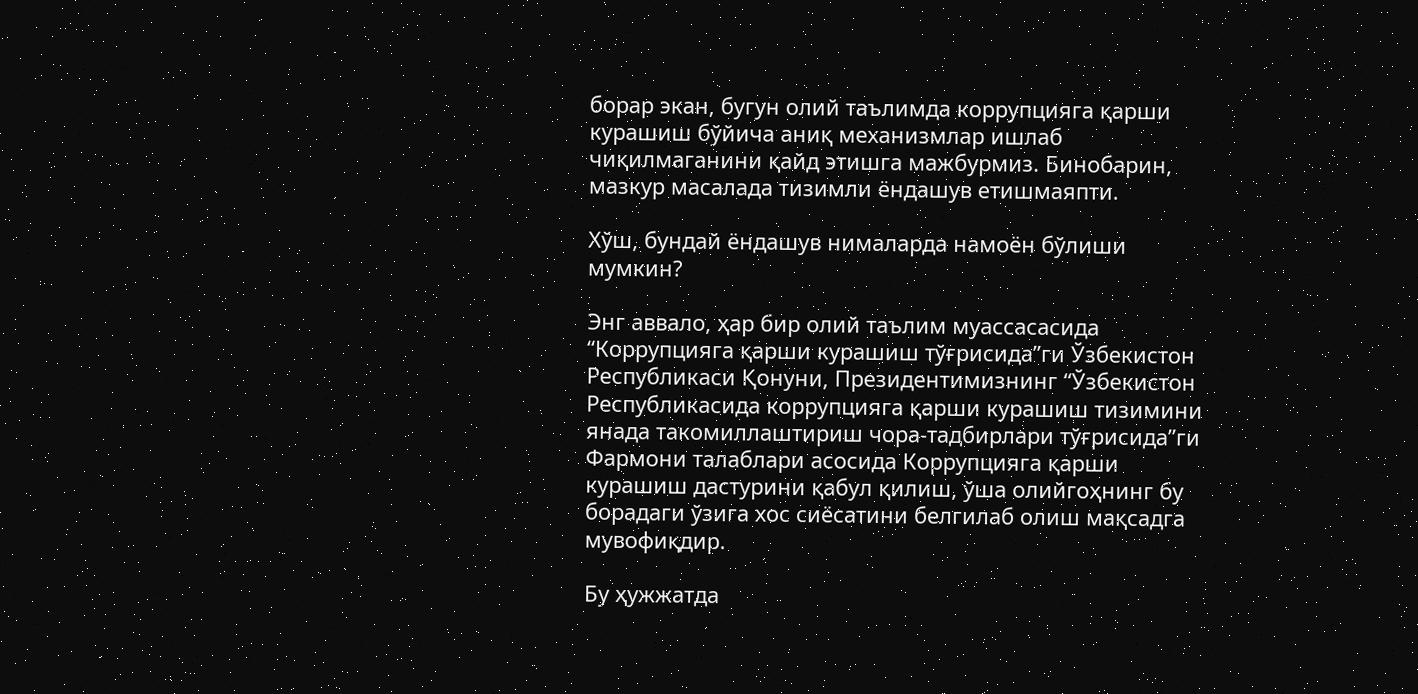борар экан, бугун олий таълимда коррупцияга қарши курашиш бўйича аниқ механизмлар ишлаб чиқилмаганини қайд этишга мажбурмиз. Бинобарин, мазкур масалада тизимли ёндашув етишмаяпти.

Хўш, бундай ёндашув нималарда намоён бўлиши мумкин?

Энг аввало, ҳар бир олий таълим муассасасида “Коррупцияга қарши курашиш тўғрисида”ги Ўзбекистон Республикаси Қонуни, Президентимизнинг “Ўзбекистон Республикасида коррупцияга қарши курашиш тизимини янада такомиллаштириш чора-тадбирлари тўғрисида”ги Фармони талаблари асосида Коррупцияга қарши курашиш дастурини қабул қилиш, ўша олийгоҳнинг бу борадаги ўзига хос сиёсатини белгилаб олиш мақсадга мувофиқдир.

Бу ҳужжатда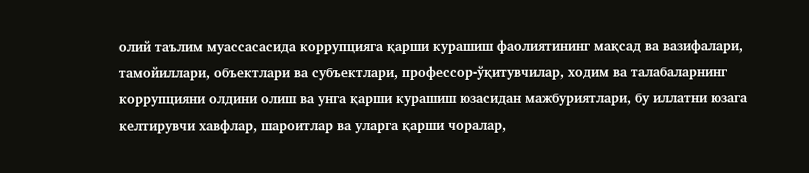олий таълим муассасасида коррупцияга қарши курашиш фаолиятининг мақсад ва вазифалари, тамойиллари, объектлари ва субъектлари, профессор-ўқитувчилар, ходим ва талабаларнинг коррупцияни олдини олиш ва унга қарши курашиш юзасидан мажбуриятлари, бу иллатни юзага келтирувчи хавфлар, шароитлар ва уларга қарши чоралар,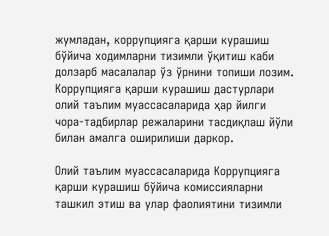жумладан, коррупцияга қарши курашиш бўйича ходимларни тизимли ўқитиш каби долзарб масалалар ўз ўрнини топиши лозим. Коррупцияга қарши курашиш дастурлари олий таълим муассасаларида ҳар йилги чора-тадбирлар режаларини тасдиқлаш йўли билан амалга оширилиши даркор.

Олий таълим муассасаларида Коррупцияга қарши курашиш бўйича комиссияларни ташкил этиш ва улар фаолиятини тизимли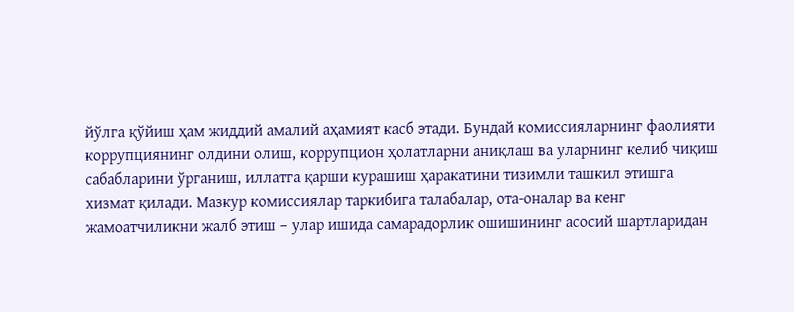йўлга қўйиш ҳам жиддий амалий аҳамият касб этади. Бундай комиссияларнинг фаолияти коррупциянинг олдини олиш, коррупцион ҳолатларни аниқлаш ва уларнинг келиб чиқиш сабабларини ўрганиш, иллатга қарши курашиш ҳаракатини тизимли ташкил этишга хизмат қилади. Мазкур комиссиялар таркибига талабалар, ота-оналар ва кенг жамоатчиликни жалб этиш – улар ишида самарадорлик ошишининг асосий шартларидан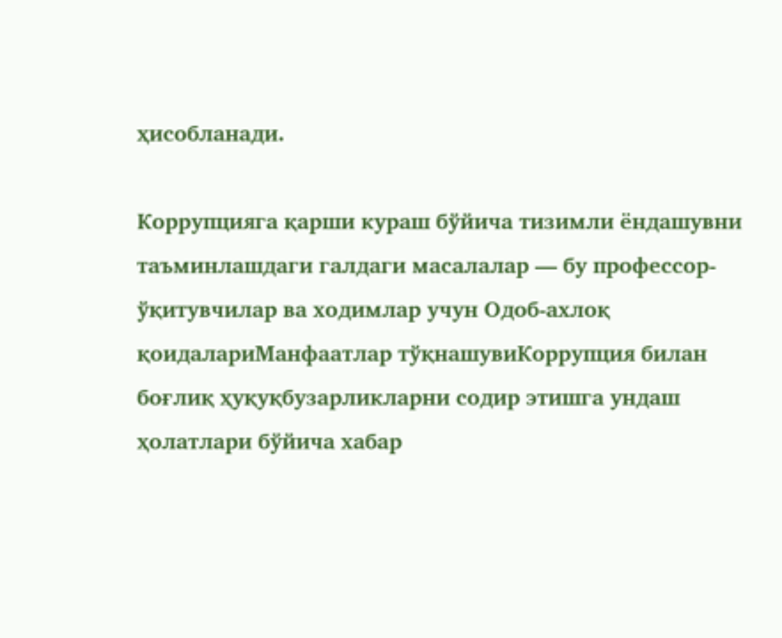ҳисобланади.

Коррупцияга қарши кураш бўйича тизимли ёндашувни таъминлашдаги галдаги масалалар — бу профессор-ўқитувчилар ва ходимлар учун Одоб-ахлоқ қоидалариМанфаатлар тўқнашувиКоррупция билан боғлиқ ҳуқуқбузарликларни содир этишга ундаш ҳолатлари бўйича хабар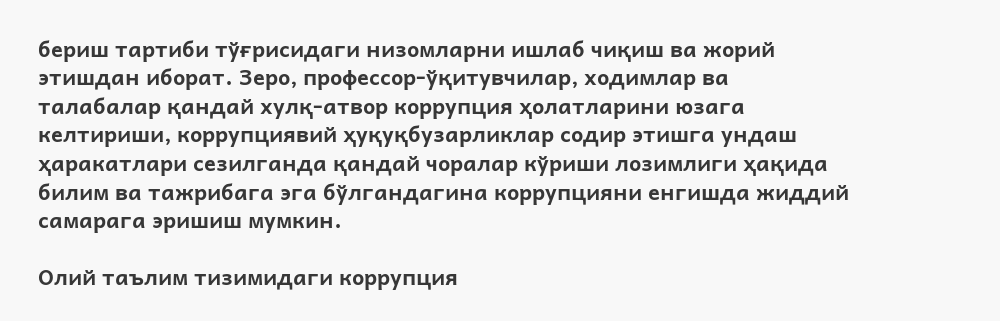бериш тартиби тўғрисидаги низомларни ишлаб чиқиш ва жорий этишдан иборат. Зеро, профессор-ўқитувчилар, ходимлар ва талабалар қандай хулқ-атвор коррупция ҳолатларини юзага келтириши, коррупциявий ҳуқуқбузарликлар содир этишга ундаш ҳаракатлари сезилганда қандай чоралар кўриши лозимлиги ҳақида билим ва тажрибага эга бўлгандагина коррупцияни енгишда жиддий самарага эришиш мумкин.

Олий таълим тизимидаги коррупция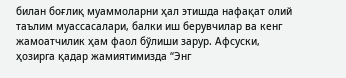билан боғлиқ муаммоларни ҳал этишда нафақат олий таълим муассасалари, балки иш берувчилар ва кенг жамоатчилик ҳам фаол бўлиши зарур. Афсуски, ҳозирга қадар жамиятимизда “Энг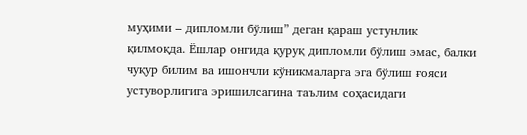муҳими – дипломли бўлиш” деган қараш устунлик қилмоқда. Ёшлар онгида қуруқ дипломли бўлиш эмас, балки чуқур билим ва ишончли кўникмаларга эга бўлиш ғояси устуворлигига эришилсагина таълим соҳасидаги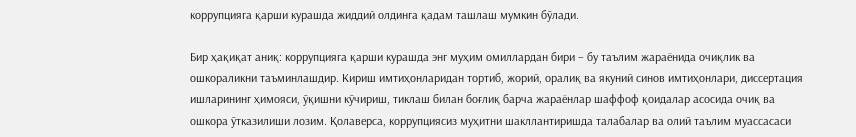коррупцияга қарши курашда жиддий олдинга қадам ташлаш мумкин бўлади.

Бир ҳақиқат аниқ: коррупцияга қарши курашда энг муҳим омиллардан бири – бу таълим жараёнида очиқлик ва ошкораликни таъминлашдир. Кириш имтиҳонларидан тортиб, жорий, оралиқ ва якуний синов имтиҳонлари, диссертация ишларининг ҳимояси, ўқишни кўчириш, тиклаш билан боғлиқ барча жараёнлар шаффоф қоидалар асосида очиқ ва ошкора ўтказилиши лозим. Қолаверса, коррупциясиз муҳитни шакллантиришда талабалар ва олий таълим муассасаси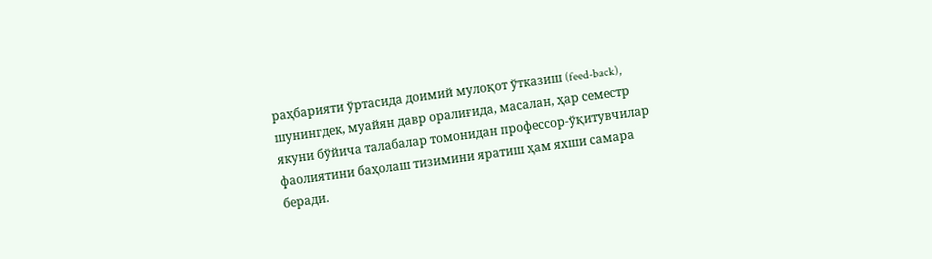раҳбарияти ўртасида доимий мулоқот ўтказиш (feed-back), шунингдек, муайян давр оралиғида, масалан, ҳар семестр якуни бўйича талабалар томонидан профессор-ўқитувчилар фаолиятини баҳолаш тизимини яратиш ҳам яхши самара беради.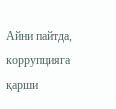Айни пайтда, коррупцияга қарши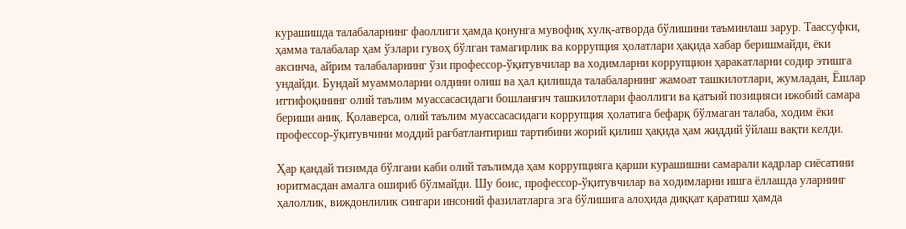курашишда талабаларнинг фаоллиги ҳамда қонунга мувофиқ хулқ-атворда бўлишини таъминлаш зарур. Таассуфки, ҳамма талабалар ҳам ўзлари гувоҳ бўлган тамагирлик ва коррупция ҳолатлари ҳақида хабар беришмайди, ёки аксинча, айрим талабаларнинг ўзи профессор-ўқитувчилар ва ходимларни коррупцион ҳаракатларни содир этишга ундайди. Бундай муаммоларни олдини олиш ва ҳал қилишда талабаларнинг жамоат ташкилотлари, жумладан, Ёшлар иттифоқининг олий таълим муассасасидаги бошланғич ташкилотлари фаоллиги ва қатъий позицияси ижобий самара бериши аниқ. Қолаверса, олий таълим муассасасидаги коррупция ҳолатига бефарқ бўлмаган талаба, ходим ёки профессор-ўқитувчини моддий рағбатлантириш тартибини жорий қилиш ҳақида ҳам жиддий ўйлаш вақти келди.

Ҳар қандай тизимда бўлгани каби олий таълимда ҳам коррупцияга қарши курашишни самарали кадрлар сиёсатини юритмасдан амалга ошириб бўлмайди. Шу боис, профессор-ўқитувчилар ва ходимларни ишга ёллашда уларнинг ҳалоллик, виждонлилик сингари инсоний фазилатларга эга бўлишига алоҳида диққат қаратиш ҳамда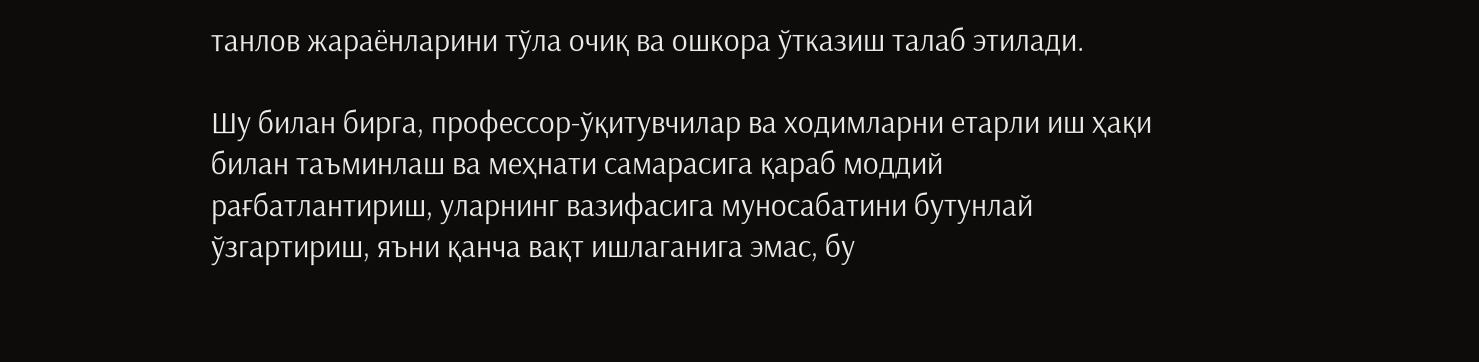танлов жараёнларини тўла очиқ ва ошкора ўтказиш талаб этилади.

Шу билан бирга, профессор-ўқитувчилар ва ходимларни етарли иш ҳақи билан таъминлаш ва меҳнати самарасига қараб моддий рағбатлантириш, уларнинг вазифасига муносабатини бутунлай ўзгартириш, яъни қанча вақт ишлаганига эмас, бу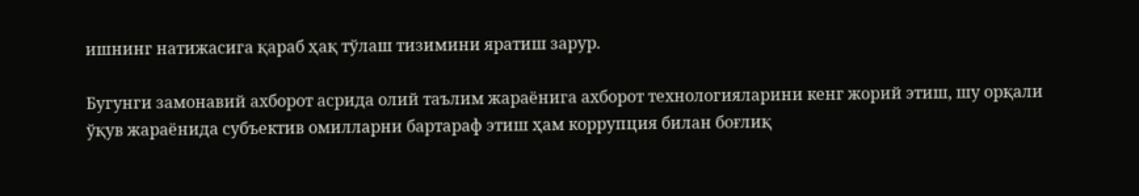ишнинг натижасига қараб ҳақ тўлаш тизимини яратиш зарур.

Бугунги замонавий ахборот асрида олий таълим жараёнига ахборот технологияларини кенг жорий этиш, шу орқали ўқув жараёнида субъектив омилларни бартараф этиш ҳам коррупция билан боғлиқ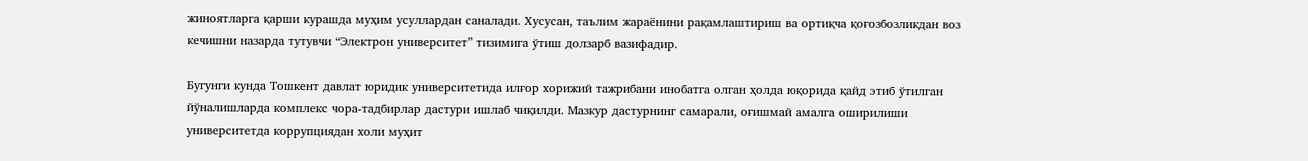жиноятларга қарши курашда муҳим усуллардан саналади. Хусусан, таълим жараёнини рақамлаштириш ва ортиқча қоғозбозликдан воз кечишни назарда тутувчи “Электрон университет” тизимига ўтиш долзарб вазифадир.

Бугунги кунда Тошкент давлат юридик университетида илғор хорижий тажрибани инобатга олган ҳолда юқорида қайд этиб ўтилган йўналишларда комплекс чора-тадбирлар дастури ишлаб чиқилди. Мазкур дастурнинг самарали, оғишмай амалга оширилиши университетда коррупциядан холи муҳит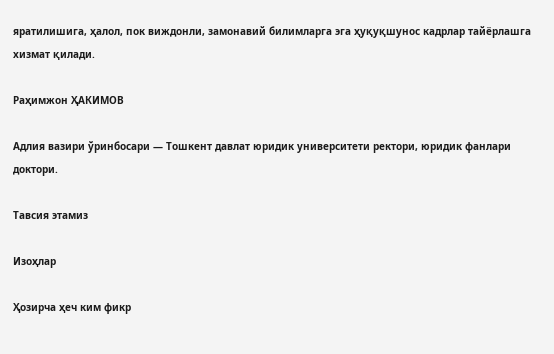яратилишига, ҳалол, пок виждонли, замонавий билимларга эга ҳуқуқшунос кадрлар тайёрлашга хизмат қилади.

Раҳимжон ҲАКИМОВ

Адлия вазири ўринбосари — Тошкент давлат юридик университети ректори, юридик фанлари доктори.

Тавсия этамиз

Изоҳлар

Ҳозирча ҳеч ким фикр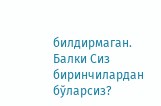билдирмаган. Балки Сиз биринчилардан бўларсиз?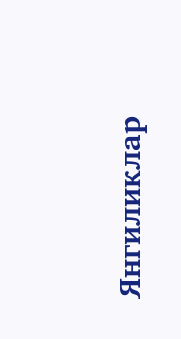Янгиликлар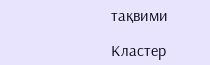тақвими

Кластер